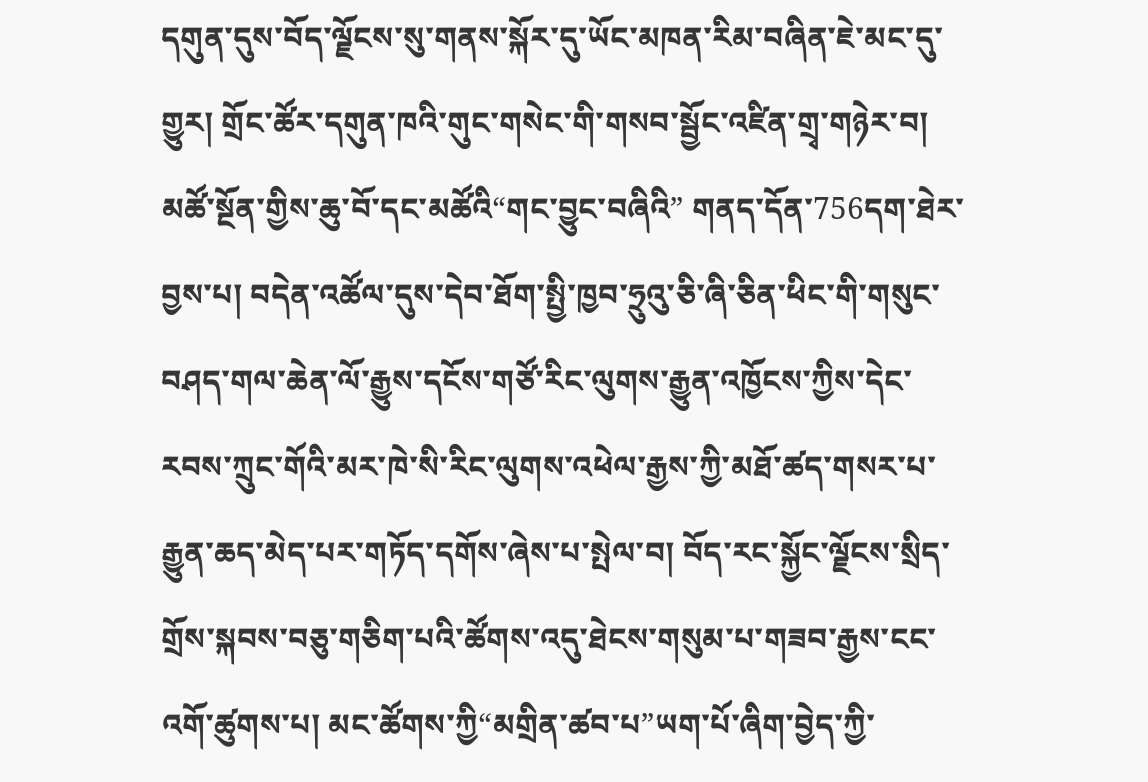དགུན་དུས་བོད་ལྗོངས་སུ་གནས་སྐོར་དུ་ཡོང་མཁན་རིམ་བཞིན་ཇེ་མང་དུ་གྱུར། གྲོང་ཚོར་དགུན་ཁའི་གུང་གསེང་གི་གསབ་སྦྱོང་འཛིན་གྲྭ་གཉེར་བ། མཚོ་སྔོན་གྱིས་ཆུ་བོ་དང་མཚོའི“གང་བྱུང་བཞིའི” གནད་དོན་756དག་ཐེར་བྱས་པ། བདེན་འཚོལ་དུས་དེབ་ཐོག་སྤྱི་ཁྱབ་ཧྲུའུ་ཅི་ཞི་ཅིན་ཕིང་གི་གསུང་བཤད་གལ་ཆེན་ལོ་རྒྱུས་དངོས་གཙོ་རིང་ལུགས་རྒྱུན་འཁྱོངས་ཀྱིས་དེང་རབས་ཀྲུང་གོའི་མར་ཁེ་སི་རིང་ལུགས་འཕེལ་རྒྱས་ཀྱི་མཐོ་ཚད་གསར་པ་རྒྱུན་ཆད་མེད་པར་གཏོད་དགོས་ཞེས་པ་སྤེལ་བ། བོད་རང་སྐྱོང་ལྗོངས་སྲིད་གྲོས་སྐབས་བཅུ་གཅིག་པའི་ཚོགས་འདུ་ཐེངས་གསུམ་པ་གཟབ་རྒྱས་ངང་འགོ་ཚུགས་པ། མང་ཚོགས་ཀྱི“མགྲིན་ཚབ་པ”ཡག་པོ་ཞིག་བྱེད་ཀྱི་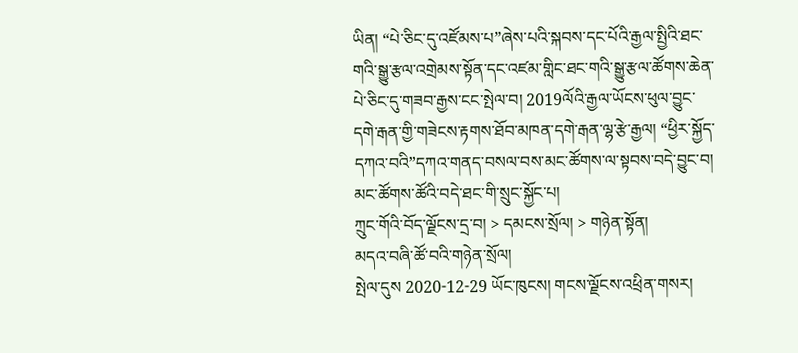ཡིན། “པེ་ཅིང་དུ་འཛོམས་པ”ཞེས་པའི་སྐབས་དང་པོའི་རྒྱལ་སྤྱིའི་ཐང་གའི་སྒྱུ་རྩལ་འགྲེམས་སྟོན་དང་འཛམ་གླིང་ཐང་གའི་སྒྱུ་རྩལ་ཚོགས་ཆེན་པེ་ཅིང་དུ་གཟབ་རྒྱས་ངང་སྤེལ་བ། 2019ལོའི་རྒྱལ་ཡོངས་ཕུལ་བྱུང་དགེ་རྒན་གྱི་གཟེངས་རྟགས་ཐོབ་མཁན་དགེ་རྒན་ལྷ་རྩེ་རྒྱལ། “ཕྱིར་སྐྱོད་དཀའ་བའི”དཀའ་གནད་བསལ་བས་མང་ཚོགས་ལ་སྟབས་བདེ་བྱུང་བ། མང་ཚོགས་ཚོའི་བདེ་ཐང་གི་སྲུང་སྐྱོང་པ།
ཀྲུང་གོའི་བོད་ལྗོངས་དྲ་བ། > དམངས་སྲོལ། > གཉེན་སྟོན།
མདའ་བཞི་ཚོ་བའི་གཉེན་སྲོལ།
སྤེལ་དུས 2020-12-29 ཡོང་ཁུངས། གངས་ལྗོངས་འཕྲིན་གསར།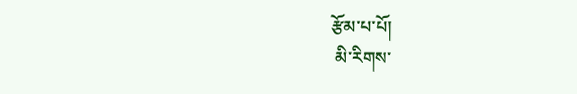རྩོམ་པ་པོ།
 མི་རིགས་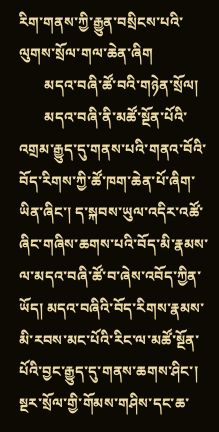རིག་གནས་ཀྱི་རྒྱུན་བསྲིངས་པའི་ལུགས་སྲོལ་གལ་ཆེན་ཞིག
       མདའ་བཞི་ཚོ་བའི་གཉེན་སྲོལ།
       མདའ་བཞི་ནི་མཚོ་སྔོན་པོའི་འགྲམ་རྒྱུད་དུ་གནས་པའི་གནའ་བོའི་བོད་རིགས་ཀྱི་ཚོ་ཁག་ཆེན་པོ་ཞིག་ཡིན་ཞིང་། ད་སྐབས་ཡུལ་འདིར་འཚོ་ཞིང་གཞིས་ཆགས་པའི་བོད་མི་རྣམས་ལ་མདའ་བཞི་ཚོ་བ་ཞེས་འབོད་ཀྱིན་ཡོད། མདའ་བཞིའི་བོད་རིགས་རྣམས་མི་རབས་མང་པོའི་རིང་ལ་མཚོ་སྔོན་པོའི་བྱང་རྒྱུད་དུ་གནས་ཆགས་ཤིང་། སྔར་སྲོལ་གྱི་གོམས་གཤིས་དང་ཆ་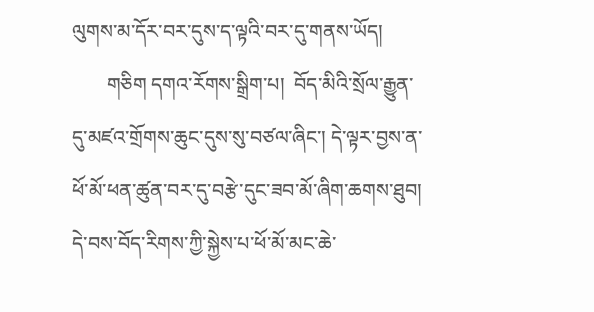ལུགས་མ་དོར་བར་དུས་ད་ལྟའི་བར་དུ་གནས་ཡོད།
       གཅིག དགའ་རོགས་སྒྲིག་པ།  བོད་མིའི་སྲོལ་རྒྱུན་དུ་མཛའ་གྲོགས་ཆུང་དུས་སུ་བཙལ་ཞིང་། དེ་ལྟར་བྱས་ན་ཕོ་མོ་ཕན་ཚུན་བར་དུ་བརྩེ་དུང་ཟབ་མོ་ཞིག་ཆགས་ཐུབ། དེ་བས་བོད་རིགས་ཀྱི་སྐྱེས་པ་ཕོ་མོ་མང་ཆེ་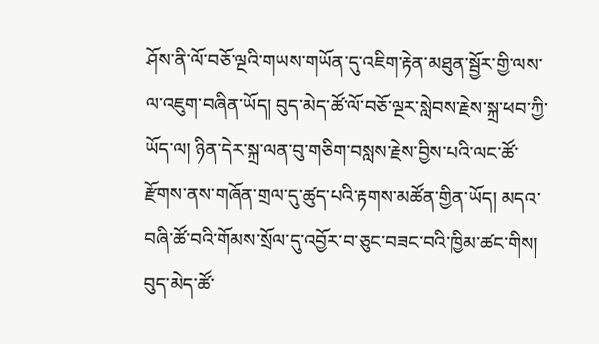ཤོས་ནི་ལོ་བཅོ་ལྔའི་གཡས་གཡོན་དུ་འཇིག་རྟེན་མཐུན་སྦྱོར་གྱི་ལས་ལ་འཇུག་བཞིན་ཡོད། བུད་མེད་ཚོ་ལོ་བཅོ་ལྔར་སླེབས་རྗེས་སྐྲ་ཕབ་ཀྱི་ཡོད་ལ། ཉིན་དེར་སྐྲ་ལན་བུ་གཅིག་བསླས་རྗེས་བྱིས་པའི་ལང་ཚོ་རྫོགས་ནས་གཞོན་གྲལ་དུ་ཚུད་པའི་རྟགས་མཚོན་གྱིན་ཡོད། མདའ་བཞི་ཚོ་བའི་གོམས་སྲོལ་དུ་འབྱོར་བ་ཅུང་བཟང་བའི་ཁྱིམ་ཚང་གིས། བུད་མེད་ཚོ་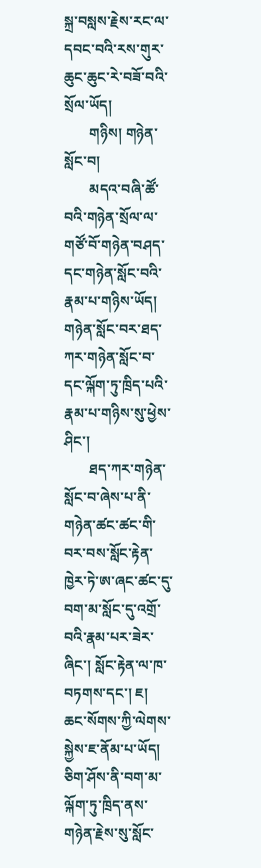སྐྲ་བསླས་རྗེས་རང་ལ་དབང་བའི་རས་གུར་ཆུང་ཆུང་རེ་བཟོ་བའི་སྲོལ་ཡོད།
       གཉིས། གཉེན་སློང་བ།
       མདའ་བཞི་ཚོ་བའི་གཉེན་སྲོལ་ལ་གཙོ་བོ་གཉེན་བཤད་དང་གཉེན་སློང་བའི་རྣམ་པ་གཉིས་ཡོད། གཉེན་སློང་བར་ཐད་ཀར་གཉེན་སློང་བ་དང་ལྐོག་ཏུ་ཁྲིད་པའི་རྣམ་པ་གཉིས་སུ་ཕྱེས་ཤིང་།
       ཐད་ཀར་གཉེན་སློང་བ་ཞེས་པ་ནི་གཉེན་ཚང་ཚང་གི་བར་བས་སློང་རྟེན་ཁྱེར་ཏེ་ཨ་ཞང་ཚང་དུ་བག་མ་སློང་དུ་འགྲོ་བའི་རྣམ་པར་ཟེར་ཞིང་། སློང་རྟེན་ལ་ཁ་བཏགས་དང་། ཇ། ཆང་སོགས་ཀྱི་ལེགས་སྐྱེས་ཇ་ནོམ་པ་ཡོད། ཅིག་ཤོས་ནི་བག་མ་ལྐོག་ཏུ་ཁྲིད་ནས་གཉེན་རྗེས་སུ་སློང་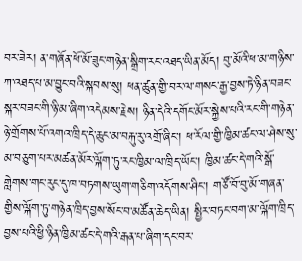བར་ཟེར། ན་གཞོན་ཕོ་མོ་ཟུང་གཉེན་སྒྲིག་རང་འཐད་ཡིན་མོད། བུ་མོའི་ཕ་མ་གཉིས་ཀ་འཐད་པ་མ་བྱུང་བའི་སྐབས་སུ། ཕན་ཚུན་གྱི་བར་ལ་གསང་རྒྱ་བྱས་ཏེ་ཉིན་བཟང་སྐར་བཟང་གི་ཉི་མ་ཞིག་འདེམས་རྗེས། ཉིན་དེའི་དགོང་མོར་སྐྱེས་པའི་རང་གི་གཉེན་ཉེ་གྲོགས་པོ་འགའ་ཁྲིད་དེ་ཆུང་མ་བརྐུ་རུ་འགྲོ་ཞིང་། ཕ་རོལ་གྱི་ཁྱིམ་ཚང་ལ་ཤེས་སུ་མ་བཅུག་པར་མཚན་མོར་ལྐོག་ཏུ་རང་ཁྱིམ་ལ་ཁྲིད་ཡོང་། ཁྱིམ་ཚང་དེ་གའི་སྒོ་གླེགས་གང་རུང་དུ་ཁ་བཏགས་ཡུག་གཅིག་འདོགས་ཤིང་། གཙོ་བོ་བུ་མོ་གཞན་གྱིས་ལྐོག་ཏུ་གཉེན་ཁྲིད་བྱས་སོང་བ་མཚོན་ཆེད་ཡིན། སྤྱིར་བཏང་བག་མ་ལྐོག་ཁྲིད་བྱས་པའི་ཕྱི་ཉིན་ཁྱིམ་ཚང་དེ་གའི་རྒན་པ་ཞིག་དང་བར་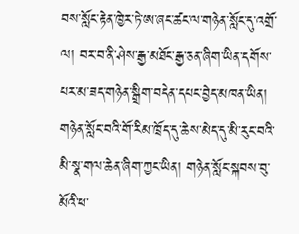བས་སློང་རྟེན་ཁྱེར་ཏེ་ཨ་ཞང་ཚང་ལ་གཉེན་སློང་དུ་འགྲོ་ལ། བར་བ་ནི་ཤེས་རྒྱ་མཐོང་རྒྱ་ཅན་ཞིག་ཡིན་དགོས་པར་མ་ཟད་གཉེན་སྒྲིག་བདེན་དཔང་བྱེད་མཁན་ཡིན། གཉེན་སློང་བའི་གོ་རིམ་ཁྲོད་དུ་ཆེས་མེད་དུ་མི་རུང་བའི་མི་སྣ་གལ་ཆེན་ཞིག་ཀྱང་ཡིན། གཉེན་སློང་སྐབས་བུ་མོའི་ཕ་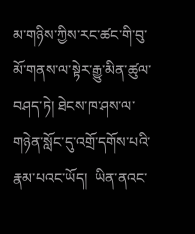མ་གཉིས་ཀྱིས་རང་ཚང་གི་བུ་མོ་གནས་ལ་སྟེར་རྒྱུ་མིན་ཚུལ་བཤད་ཏེ། ཐེངས་ཁ་ཤས་ལ་གཉེན་སློང་དུ་འགྲོ་དགོས་པའི་རྣམ་པའང་ཡོད།  ཡིན་ནའང་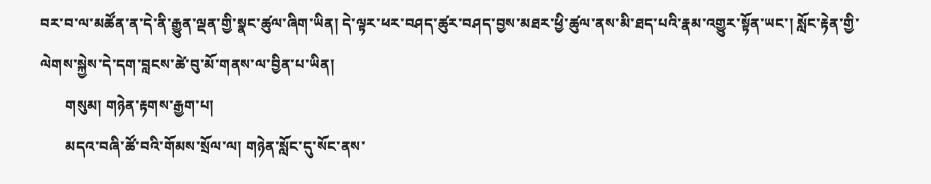བར་བ་ལ་མཚོན་ན་དེ་ནི་རྒྱུན་ལྡན་གྱི་སྣང་ཚུལ་ཞིག་ཡིན། དེ་ལྟར་ཕར་བཤད་ཚུར་བཤད་བྱས་མཐར་ཕྱི་ཚུལ་ནས་མི་ཐད་པའི་རྣམ་འགྱུར་སྟོན་ཡང་། སློང་རྟེན་གྱི་ལེགས་སྐྱེས་དེ་དག་བླངས་ཚེ་བུ་མོ་གནས་ལ་བྱིན་པ་ཡིན།
       གསུམ། གཉེན་རྟགས་རྒྱག་པ།
       མདའ་བཞི་ཚོ་བའི་གོམས་སྲོལ་ལ། གཉེན་སློང་དུ་སོང་ནས་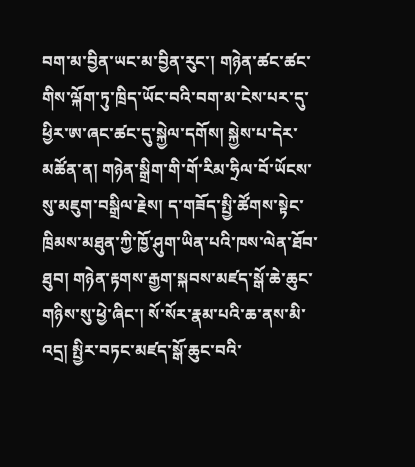བག་མ་བྱིན་ཡང་མ་བྱིན་རུང་། གཉེན་ཚང་ཚང་གིས་ལྐོག་ཏུ་ཁྲིད་ཡོང་བའི་བག་མ་ངེས་པར་དུ་ཕྱིར་ཨ་ཞང་ཚང་དུ་སྐྱེལ་དགོས། སྐྱེས་པ་དེར་མཚོན་ན། གཉེན་སྒྲིག་གི་གོ་རིམ་ཧྲིལ་བོ་ཡོངས་སུ་མཇུག་བསྒྲིལ་རྗེས། ད་གཟོད་སྤྱི་ཚོགས་སྟེང་ཁྲིམས་མཐུན་ཀྱི་ཁྱོ་ཤུག་ཡིན་པའི་ཁས་ལེན་ཐོབ་ཐུབ། གཉེན་རྟགས་རྒྱག་སྐབས་མཛད་སྒོ་ཆེ་ཆུང་གཉིས་སུ་ཕྱེ་ཞིང་། སོ་སོར་རྣམ་པའི་ཆ་ནས་མི་འདྲ། སྤྱིར་བཏང་མཛད་སྒོ་ཆུང་བའི་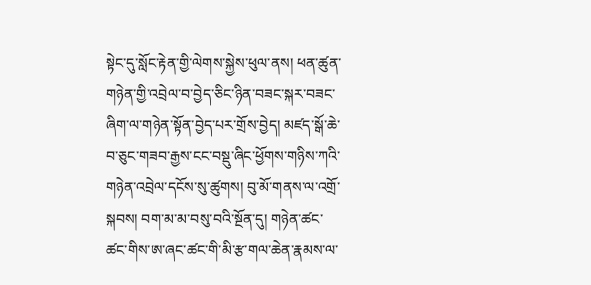སྟེང་དུ་སློང་རྟེན་གྱི་ལེགས་སྐྱེས་ཕུལ་ནས། ཕན་ཚུན་གཉེན་གྱི་འབྲེལ་བ་བྱེད་ཅིང་ཉིན་བཟང་སྐར་བཟང་ཞིག་ལ་གཉེན་སྟོན་བྱེད་པར་གྲོས་བྱེད། མཛད་སྒོ་ཆེ་བ་ཅུང་གཟབ་རྒྱས་ངང་བསྡུ་ཞིང་ཕྱོགས་གཉིས་ཀའི་གཉེན་འབྲེལ་དངོས་སུ་ཚུགས། བུ་མོ་གནས་ལ་འགྲོ་སྐབས། བག་མ་མ་བསུ་བའི་སྔོན་དུ། གཉེན་ཚང་ཚང་གིས་ཨ་ཞང་ཚང་གི་མི་རྩ་གལ་ཆེན་རྣམས་ལ་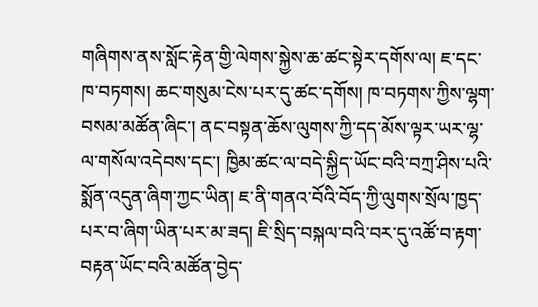གཞིགས་ནས་སློང་རྟེན་གྱི་ལེགས་སྐྱེས་ཆ་ཚང་སྟེར་དགོས་ལ། ཇ་དང་ཁ་བཏགས། ཆང་གསུམ་ངེས་པར་དུ་ཚང་དགོས། ཁ་བཏགས་ཀྱིས་ལྷག་བསམ་མཚོན་ཞིང་། ནང་བསྟན་ཆོས་ལུགས་ཀྱི་དད་མོས་ལྟར་ཡར་ལྷ་ལ་གསོལ་འདེབས་དང་། ཁྱིམ་ཚང་ལ་བདེ་སྐྱིད་ཡོང་བའི་བཀྲ་ཤིས་པའི་སྨོན་འདུན་ཞིག་ཀྱང་ཡིན། ཇ་ནི་གནའ་བོའི་བོད་ཀྱི་ལུགས་སྲོལ་ཁྱད་པར་བ་ཞིག་ཡིན་པར་མ་ཟད། ཇི་སྲིད་བསྐལ་བའི་བར་དུ་འཚོ་བ་རྟག་བརྟན་ཡོང་བའི་མཚོན་བྱེད་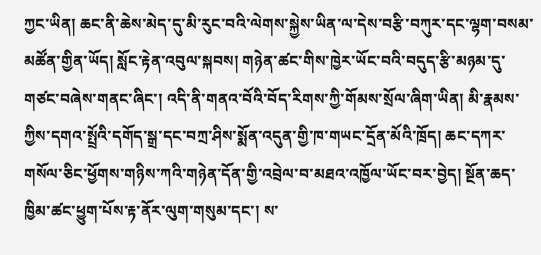ཀྱང་ཡིན། ཆང་ནི་ཆེས་མེད་དུ་མི་རུང་བའི་ལེགས་སྐྱེས་ཡིན་ལ་དེས་བརྩི་བཀུར་དང་ལྷག་བསམ་མཚོན་གྱིན་ཡོད། སློང་རྟེན་འབུལ་སྐབས། གཉེན་ཚང་གིས་ཁྱེར་ཡོང་བའི་བདུད་རྩི་མཉམ་དུ་གཙང་བཞེས་གནང་ཞིང་། འདི་ནི་གནའ་བོའི་བོད་རིགས་ཀྱི་གོམས་སྲོལ་ཞིག་ཡིན། མི་རྣམས་ཀྱིས་དགའ་སྤྲོའི་དགོད་སྒྲ་དང་བཀྲ་ཤིས་སྨོན་འདུན་གྱི་ཁ་གཡང་དྲོན་མོའི་ཁྲོད། ཆང་དཀར་གསོལ་ཅིང་ཕྱོགས་གཉིས་ཀའི་གཉེན་དོན་གྱི་འབྲེལ་བ་མཐའ་འཁྱོལ་ཡོང་བར་བྱེད། སྔོན་ཆད་ཁྱིམ་ཚང་ཕྱུག་པོས་རྟ་ནོར་ལུག་གསུམ་དང་། ས་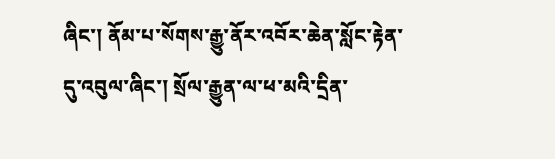ཞིང་། ནོམ་པ་སོགས་རྒྱུ་ནོར་འབོར་ཆེན་སློང་རྟེན་དུ་འབུལ་ཞིང་། སྲོལ་རྒྱུན་ལ་ཕ་མའི་དྲིན་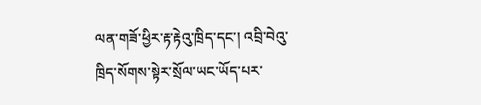ལན་གཟོ་ཕྱིར་རྟ་རྟེའུ་ཁྲིད་དང་། འབྲི་བེའུ་ཁྲིད་སོགས་སྟེར་སྲོལ་ཡང་ཡོད་པར་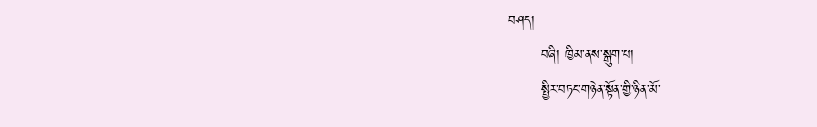བཤད།
       བཞི། ཁྱིམ་ནས་སྒུག་པ།
       སྤྱིར་བཏང་གཉེན་སྟོན་གྱི་ཉིན་མོ་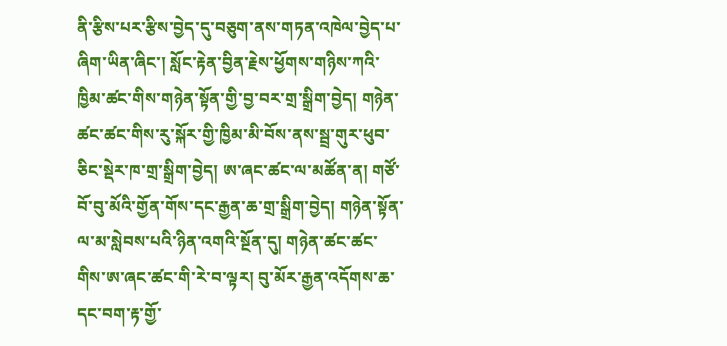ནི་རྩིས་པར་རྩིས་བྱེད་དུ་བཅུག་ནས་གཏན་འཁེལ་བྱེད་པ་ཞིག་ཡིན་ཞིང་། སློང་རྟེན་བྱིན་རྗེས་ཕྱོགས་གཉིས་ཀའི་ཁྱིམ་ཚང་གིས་གཉེན་སྟོན་གྱི་བྱ་བར་གྲ་སྒྲིག་བྱེད། གཉེན་ཚང་ཚང་གིས་རུ་སྐོར་གྱི་ཁྱིམ་མི་བོས་ནས་སྦྲ་གུར་ཕུབ་ཅིང་སྡེར་ཁ་གྲ་སྒྲིག་བྱེད། ཨ་ཞང་ཚང་ལ་མཚོན་ན། གཙོ་བོ་བུ་མོའི་གྱོན་གོས་དང་རྒྱན་ཆ་གྲ་སྒྲིག་བྱེད། གཉེན་སྟོན་ལ་མ་སླེབས་པའི་ཉིན་འགའི་སྔོན་དུ། གཉེན་ཚང་ཚང་གིས་ཨ་ཞང་ཚང་གི་རེ་བ་ལྟར། བུ་མོར་རྒྱན་འདོགས་ཆ་དང་བག་རྟ་གྱོ་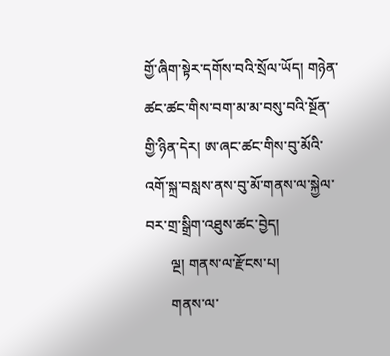གྱོ་ཞིག་སྟེར་དགོས་བའི་སྲོལ་ཡོད། གཉེན་ཚང་ཚང་གིས་བག་མ་མ་བསུ་བའི་སྔོན་གྱི་ཉིན་དེར། ཨ་ཞང་ཚང་གིས་བུ་མོའི་འགོ་སྐྲ་བསླས་ནས་བུ་མོ་གནས་ལ་སྐྱེལ་བར་གྲ་སྒྲིག་འཐུས་ཚང་བྱེད།
       ལྔ། གནས་ལ་རྫོངས་པ།
       གནས་ལ་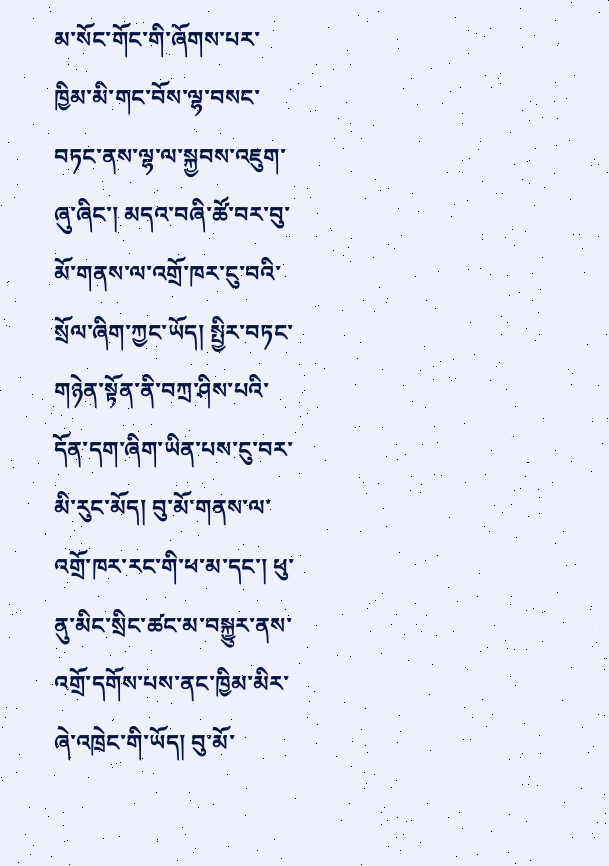མ་སོང་གོང་གི་ཞོགས་པར་ཁྱིམ་མི་གང་བོས་ལྷ་བསང་བཏང་ནས་ལྷ་ལ་སྐྱབས་འཇུག་ཞུ་ཞིང་། མདའ་བཞི་ཚོ་བར་བུ་མོ་གནས་ལ་འགྲོ་ཁར་ངུ་བའི་སྲོལ་ཞིག་ཀྱང་ཡོད། སྤྱིར་བཏང་གཉེན་སྟོན་ནི་བཀྲ་ཤིས་པའི་དོན་དག་ཞིག་ཡིན་པས་ངུ་བར་མི་རུང་མོད། བུ་མོ་གནས་ལ་འགྲོ་ཁར་རང་གི་ཕ་མ་དང་། ཕུ་ནུ་མིང་སྲིང་ཚང་མ་བསྐྱུར་ནས་འགྲོ་དགོས་པས་ནང་ཁྱིམ་མིར་ཞེ་འཁྲེང་གི་ཡོད། བུ་མོ་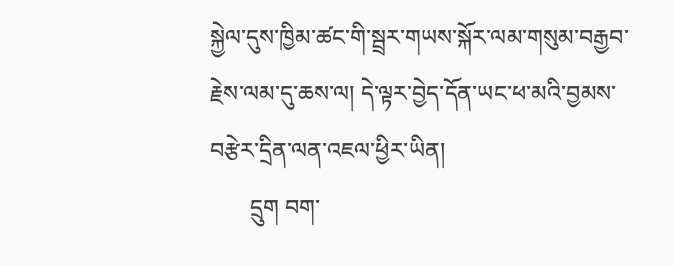སྐྱེལ་དུས་ཁྱིམ་ཚང་གི་སྦྲར་གཡས་སྐོར་ལམ་གསུམ་བརྒྱབ་རྗེས་ལམ་དུ་ཆས་ལ། དེ་ལྟར་བྱེད་དོན་ཡང་ཕ་མའི་བྱམས་བརྩེར་དྲིན་ལན་འཇལ་ཕྱིར་ཡིན།
       དྲུག བག་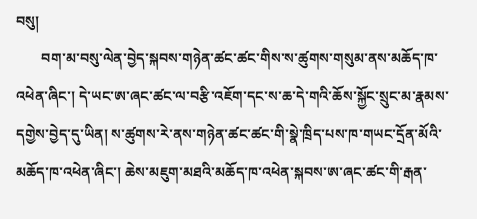བསུ།
       བག་མ་བསུ་ལེན་བྱེད་སྐབས་གཉེན་ཚང་ཚང་གིས་ས་ཚུགས་གསུམ་ནས་མཆོད་ཁ་འཕེན་ཞིང་། དེ་ཡང་ཨ་ཞང་ཚང་ལ་བརྩི་འཇོག་དང་ས་ཆ་དེ་གའི་ཆོས་སྐྱོང་སྲུང་མ་རྣམས་དགྱེས་བྱེད་དུ་ཡིན། ས་ཚུགས་རེ་ནས་གཉེན་ཚང་ཚང་གི་སྣེ་ཁྲིད་པས་ཁ་གཡང་དྲོན་མོའི་མཆོད་ཁ་འཕེན་ཞིང་། ཆེས་མཇུག་མཐའི་མཆོད་ཁ་འཕེན་སྐབས་ཨ་ཞང་ཚང་གི་རྒན་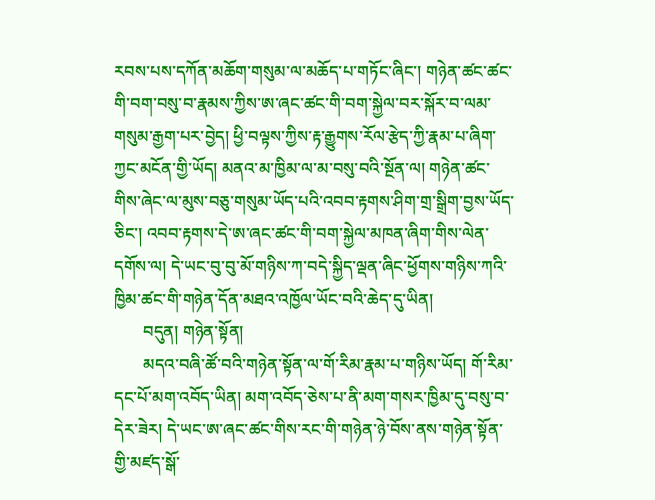རབས་པས་དཀོན་མཆོག་གསུམ་ལ་མཆོད་པ་གཏོང་ཞིང་། གཉེན་ཚང་ཚང་གི་བག་བསུ་བ་རྣམས་ཀྱིས་ཨ་ཞང་ཚང་གི་བག་སྐྱེལ་བར་སྐོར་བ་ལམ་གསུམ་རྒྱག་པར་བྱེད། ཕྱི་བལྟས་ཀྱིས་རྟ་རྒྱུགས་རོལ་རྩེད་ཀྱི་རྣམ་པ་ཞིག་ཀྱང་མངོན་གྱི་ཡོད། མནའ་མ་ཁྱིམ་ལ་མ་བསུ་བའི་སྔོན་ལ། གཉེན་ཚང་གིས་ཞེང་ལ་མུས་བཅུ་གསུམ་ཡོད་པའི་འབབ་རྟགས་ཤིག་གྲ་སྒྲིག་བྱས་ཡོད་ཅིང་། འབབ་རྟགས་དེ་ཨ་ཞང་ཚང་གི་བག་སྐྱེལ་མཁན་ཞིག་གིས་ལེན་དགོས་ལ། དེ་ཡང་བུ་བུ་མོ་གཉིས་ཀ་བདེ་སྐྱིད་ལྡན་ཞིང་ཕྱོགས་གཉིས་ཀའི་ཁྱིམ་ཚང་གི་གཉེན་དོན་མཐའ་འཁྱོལ་ཡོང་བའི་ཆེད་དུ་ཡིན།
       བདུན། གཉེན་སྟོན།
       མདའ་བཞི་ཚོ་བའི་གཉེན་སྟོན་ལ་གོ་རིམ་རྣམ་པ་གཉིས་ཡོད། གོ་རིམ་དང་པོ་མག་འབོད་ཡིན། མག་འབོད་ཅེས་པ་ནི་མག་གསར་ཁྱིམ་དུ་བསུ་བ་དེར་ཟེར། དེ་ཡང་ཨ་ཞང་ཚང་གིས་རང་གི་གཉེན་ཉེ་བོས་ནས་གཉེན་སྟོན་གྱི་མཛད་སྒོ་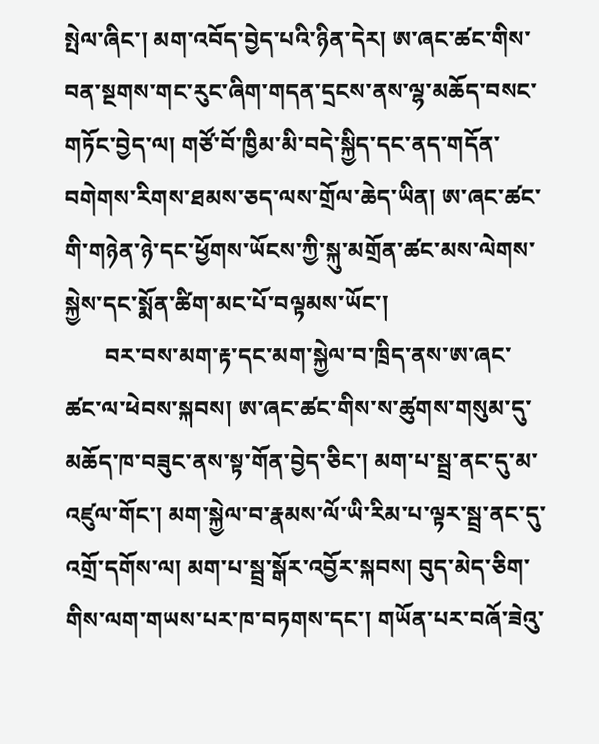སྤེལ་ཞིང་། མག་འབོད་བྱེད་པའི་ཉིན་དེར། ཨ་ཞང་ཚང་གིས་བན་སྔགས་གང་རུང་ཞིག་གདན་དྲངས་ནས་ལྷ་མཆོད་བསང་གཏོང་བྱེད་ལ། གཙོ་བོ་ཁྱིམ་མི་བདེ་སྐྱིད་དང་ནད་གདོན་བགེགས་རིགས་ཐམས་ཅད་ལས་གྲོལ་ཆེད་ཡིན། ཨ་ཞང་ཚང་གི་གཉེན་ཉེ་དང་ཕྱོགས་ཡོངས་ཀྱི་སྐུ་མགྲོན་ཚང་མས་ལེགས་སྐྱེས་དང་སྨོན་ཚིག་མང་པོ་བལྟམས་ཡོང་།
       བར་བས་མག་རྟ་དང་མག་སྐྱེལ་བ་ཁྲིད་ནས་ཨ་ཞང་ཚང་ལ་ཕེབས་སྐབས། ཨ་ཞང་ཚང་གིས་ས་ཚུགས་གསུམ་དུ་མཆོད་ཁ་བཟུང་ནས་སྟ་གོན་བྱེད་ཅིང་། མག་པ་སྦྲ་ནང་དུ་མ་འཛུལ་གོང་། མག་སྐྱེལ་བ་རྣམས་ལོ་ཡི་རིམ་པ་ལྟར་སྦྲ་ནང་དུ་འགྲོ་དགོས་ལ། མག་པ་སྦྲ་སྒོར་འབྱོར་སྐབས། བུད་མེད་ཅིག་གིས་ལག་གཡས་པར་ཁ་བཏགས་དང་། གཡོན་པར་བཞོ་ཟེའུ་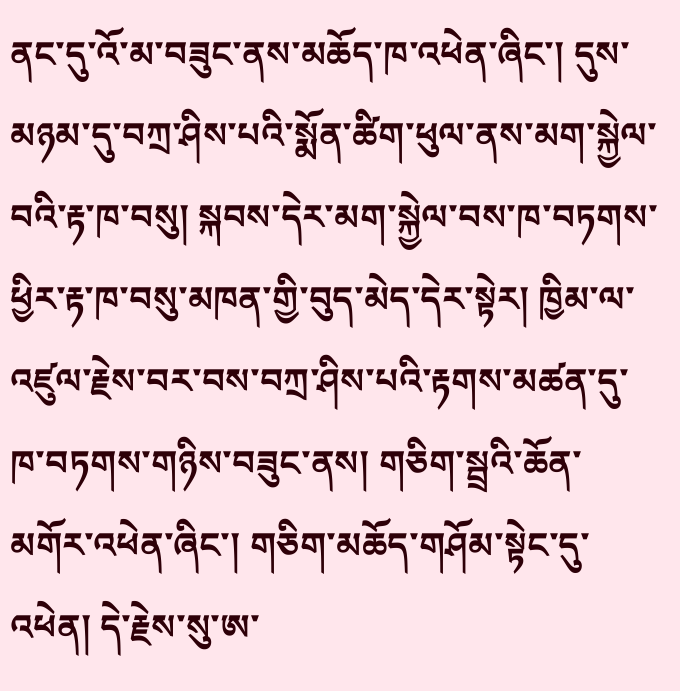ནང་དུ་འོ་མ་བཟུང་ནས་མཆོད་ཁ་འཕེན་ཞིང་། དུས་མཉམ་དུ་བཀྲ་ཤིས་པའི་སྨོན་ཚིག་ཕུལ་ནས་མག་སྐྱེལ་བའི་རྟ་ཁ་བསུ། སྐབས་དེར་མག་སྐྱེལ་བས་ཁ་བཏགས་ཕྱིར་རྟ་ཁ་བསུ་མཁན་གྱི་བུད་མེད་དེར་སྟེར། ཁྱིམ་ལ་འཛུལ་རྗེས་བར་བས་བཀྲ་ཤིས་པའི་རྟགས་མཚན་དུ་ཁ་བཏགས་གཉིས་བཟུང་ནས། གཅིག་སྦྲའི་ཆོན་མགོར་འཕེན་ཞིང་། གཅིག་མཆོད་གཤོམ་སྟེང་དུ་འཕེན། དེ་རྗེས་སུ་ཨ་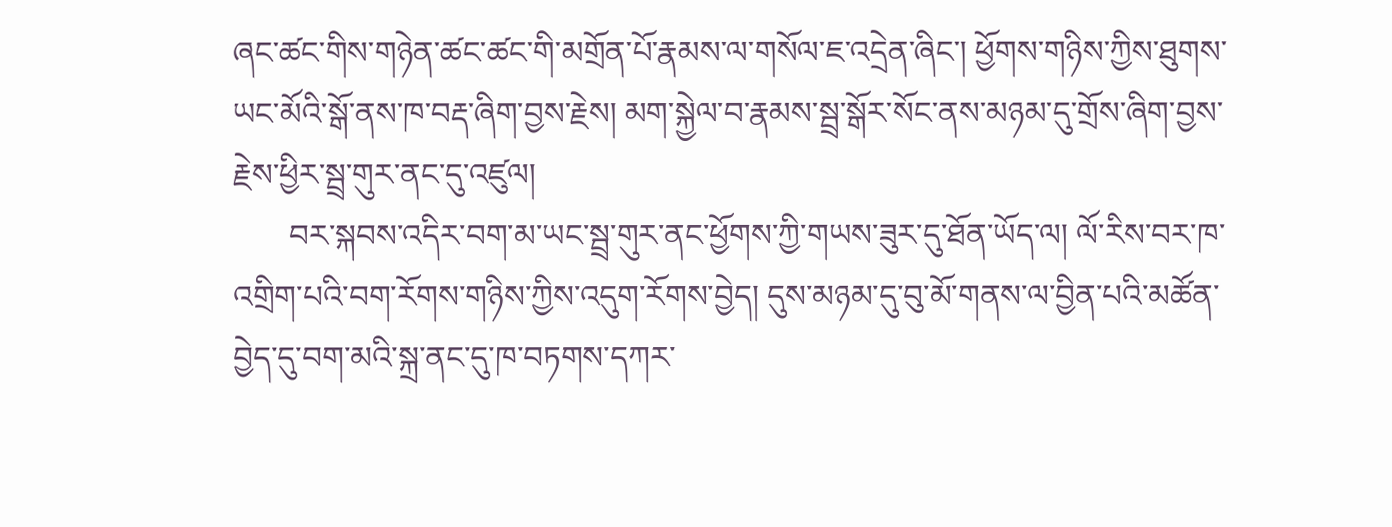ཞང་ཚང་གིས་གཉེན་ཚང་ཚང་གི་མགྲོན་པོ་རྣམས་ལ་གསོལ་ཇ་འདྲེན་ཞིང་། ཕྱོགས་གཉིས་ཀྱིས་ཐུགས་ཡང་མོའི་སྒོ་ནས་ཁ་བརྡ་ཞིག་བྱས་རྗེས། མག་སྐྱེལ་བ་རྣམས་སྦྲ་སྒོར་སོང་ནས་མཉམ་དུ་གྲོས་ཞིག་བྱས་རྗེས་ཕྱིར་སྦྲ་གུར་ནང་དུ་འཛུལ།
       བར་སྐབས་འདིར་བག་མ་ཡང་སྦྲ་གུར་ནང་ཕྱོགས་ཀྱི་གཡས་ཟུར་དུ་ཐོན་ཡོད་ལ། ལོ་རིས་བར་ཁ་འགྲིག་པའི་བག་རོགས་གཉིས་ཀྱིས་འདུག་རོགས་བྱེད། དུས་མཉམ་དུ་བུ་མོ་གནས་ལ་བྱིན་པའི་མཚོན་བྱེད་དུ་བག་མའི་སྐྲ་ནང་དུ་ཁ་བཏགས་དཀར་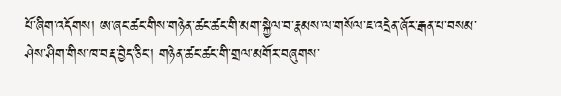པོ་ཞིག་འདོགས། ཨ་ཞང་ཚང་གིས་གཉེན་ཚང་ཚང་གི་མག་སྐྱེལ་བ་རྣམས་ལ་གསོལ་ཇ་འདྲེན་ཞོར་རྒན་པ་བསམ་ཤེས་ཤིག་གིས་ཁ་བརྡ་བྱེད་ཅིང་། གཉེན་ཚང་ཚང་གི་གྲལ་མགོར་བཞུགས་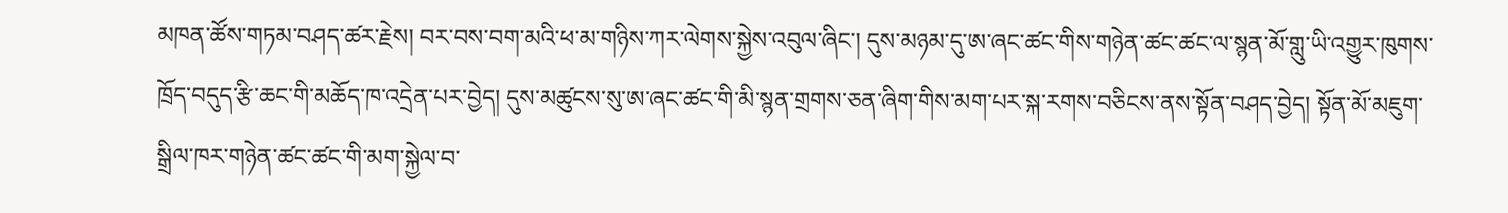མཁན་ཚོས་གཏམ་བཤད་ཚར་རྗེས། བར་བས་བག་མའི་ཕ་མ་གཉིས་ཀར་ལེགས་སྐྱེས་འབུལ་ཞིང་། དུས་མཉམ་དུ་ཨ་ཞང་ཚང་གིས་གཉེན་ཚང་ཚང་ལ་སྙན་མོ་གླུ་ཡི་འགྱུར་ཁུགས་ཁྲོད་བདུད་རྩི་ཆང་གི་མཆོད་ཁ་འདྲེན་པར་བྱེད། དུས་མཚུངས་སུ་ཨ་ཞང་ཚང་གི་མི་སྙན་གྲགས་ཅན་ཞིག་གིས་མག་པར་སྐ་རགས་བཅིངས་ནས་སྟོན་བཤད་བྱེད། སྟོན་མོ་མཇུག་སྒྲིལ་ཁར་གཉེན་ཚང་ཚང་གི་མག་སྐྱེལ་བ་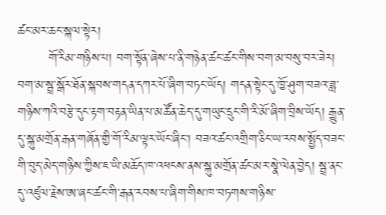ཚང་མར་ཆང་སྐལ་སྟེར།
       གོ་རིམ་གཉིས་པ། བག་སྟོན་ཞེས་པ་ནི་གཉེན་ཚང་ཚང་གིས་བག་མ་བསུ་བར་ཟེར། བག་མ་སྦྲ་སྒོར་ཐོན་སྐབས་གདན་དཀར་པོ་ཞིག་བཏང་ཡོད། གདན་སྟེང་དུ་ཁྱོ་ཤུག་བཟའ་ཟླ་གཉིས་ཀའི་བརྩེ་དུང་རྟག་བརྟན་ཡིན་པ་མཚོན་ཆེད་དུ་གཡུང་དྲུང་གི་རི་མོ་ཞིག་བྲིས་ཡོད། རྒྱུན་དུ་སྐུ་མགྲོན་རྒན་གཞོན་གྱི་གོ་རིམ་ལྟར་ཡོང་ཞིང་། བཟའ་ཚང་འགྲིག་ཅིང་ཡ་རབས་སྤྱོད་བཟང་གི་བུད་མེད་གཉིས་ཀྱིས་ཇ་ཡི་མཆོད་ཁ་འཕངས་ནས་སྐུ་མགྲོན་ཚང་མར་སྣེ་ལེན་བྱེད། སྦྲ་ནང་དུ་འཛུལ་རྗེས་ཨ་ཞང་ཚང་གི་རྒན་རབས་པ་ཞིག་གིས་ཁ་བཏགས་གཉིས་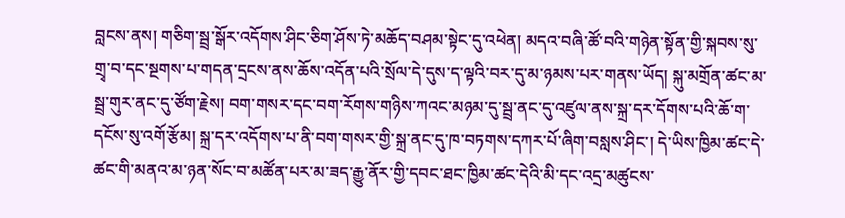བླངས་ནས། གཅིག་སྦྲ་སྒོར་འདོགས་ཤིང་ཅིག་ཤོས་ཏེ་མཆོད་བཤམ་སྟེང་དུ་འཕེན། མདའ་བཞི་ཚོ་བའི་གཉེན་སྟོན་གྱི་སྐབས་སུ་གྲྭ་བ་དང་སྔགས་པ་གདན་དྲངས་ནས་ཆོས་འདོན་པའི་སྲོལ་དེ་དུས་ད་ལྟའི་བར་དུ་མ་ཉམས་པར་གནས་ཡོད། སྐུ་མགྲོན་ཚང་མ་སྦྲ་གུར་ནང་དུ་ཙོག་རྗེས། བག་གསར་དང་བག་རོགས་གཉིས་ཀའང་མཉམ་དུ་སྦྲ་ནང་དུ་འཛུལ་ནས་སྐྲ་དར་དོགས་པའི་ཆོ་ག་དངོས་སུ་འགོ་རྩོམ། སྐྲ་དར་འདོགས་པ་ནི་བག་གསར་གྱི་སྐྲ་ནང་དུ་ཁ་བཏགས་དཀར་པོ་ཞིག་བསླས་ཤིང་། དེ་ཡིས་ཁྱིམ་ཚང་དེ་ཚང་གི་མནའ་མ་ཉན་སོང་བ་མཚོན་པར་མ་ཟད་རྒྱུ་ནོར་གྱི་དབང་ཐང་ཁྱིམ་ཚང་དེའི་མི་དང་འདྲ་མཚུངས་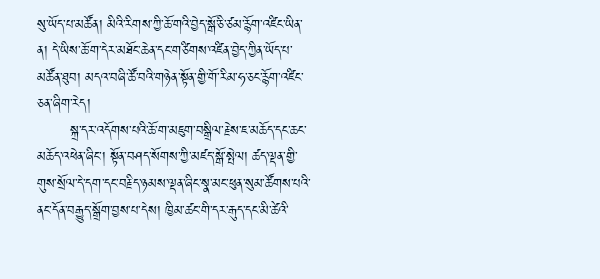སུ་ཡོད་པ་མཚོན། མིའི་རིགས་ཀྱི་ཆོ་གའི་བྱེད་སྒོ་ཅི་ཙམ་རྙོག་འཛིང་ཡིན་ན། དེ་ཡིས་ཆོ་ག་དེར་མཐོང་ཆེན་དང་གཙིགས་འཛིན་བྱེད་ཀྱིན་ཡོད་པ་མཚོན་ཐུབ། མདའ་བཞི་ཚོ་བའི་གཉེན་སྟོན་གྱི་གོ་རིམ་ཧ་ཅང་རྙོག་འཛིང་ཅན་ཞིག་རེད།
       སྐྲ་དར་འདོགས་པའི་ཆོ་ག་མཇུག་བསྒྲིལ་རྗེས་ཇ་མཆོད་དང་ཆང་མཆོད་འཕེན་ཞིང་། སྟོན་བཤད་སོགས་ཀྱི་མཛད་སྒོ་སྤེལ། ཚད་ལྡན་གྱི་གུས་སྲོལ་དེ་དག་དང་བརྗིད་ཉམས་ལྡན་ཞིང་སྣ་མང་ཕུན་སུམ་ཚོགས་པའི་ནང་དོན་བརྒྱུད་སྒྲོག་བྱས་པ་དེས། ཁྱིམ་ཚང་གི་དར་རྒུད་དང་མི་ཚེའི་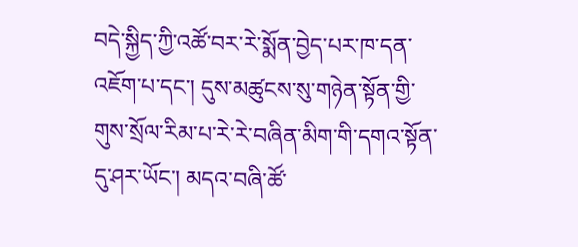བདེ་སྐྱིད་ཀྱི་འཚོ་བར་རེ་སྨོན་བྱེད་པར་ཁ་དན་འཇོག་པ་དང་། དུས་མཚུངས་སུ་གཉེན་སྟོན་གྱི་གུས་སྲོལ་རིམ་པ་རེ་རེ་བཞིན་མིག་གི་དགའ་སྟོན་དུ་ཤར་ཡོང་། མདའ་བཞི་ཚོ་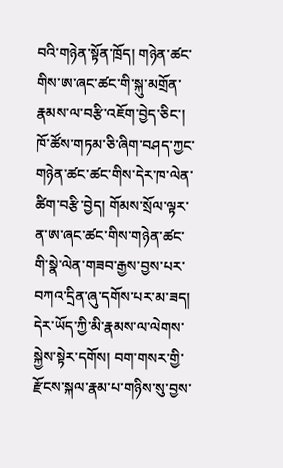བའི་གཉེན་སྟོན་ཁྲོད། གཉེན་ཚང་གིས་ཨ་ཞང་ཚང་གི་སྐུ་མགྲོན་རྣམས་ལ་བརྩི་འཇོག་བྱེད་ཅིང་། ཁོ་ཚོས་གཏམ་ཅི་ཞིག་བཤད་ཀྱང་གཉེན་ཚང་ཚང་གིས་དེར་ཁ་ལེན་ཚིག་བརྩི་བྱེད། གོམས་སྲོལ་ལྟར་ན་ཨ་ཞང་ཚང་གིས་གཉེན་ཚང་གི་སྣེ་ལེན་གཟབ་རྒྱས་བྱས་པར་བཀའ་དྲིན་ཞུ་དགོས་པར་མ་ཟད། དེར་ཡོད་ཀྱི་མི་རྣམས་ལ་ལེགས་སྐྱེས་སྟེར་དགོས། བག་གསར་གྱི་རྫོངས་སྐལ་རྣམ་པ་གཉིས་སུ་བྱས་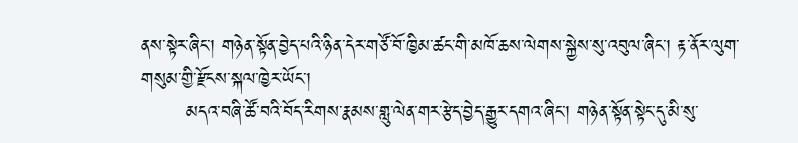ནས་སྟེར་ཞིང་། གཉེན་སྟོན་བྱེད་པའི་ཉིན་དེར་གཙོ་བོ་ཁྱིམ་ཚང་གི་མཁོ་ཆས་ལེགས་སྐྱེས་སུ་འབུལ་ཞིང་། རྟ་ནོར་ལུག་གསུམ་གྱི་རྫོངས་སྐལ་ཁྱེར་ཡོང་།
       མདའ་བཞི་ཚོ་བའི་བོད་རིགས་རྣམས་གླུ་ལེན་གར་རྩེད་བྱེད་རྒྱུར་དགའ་ཞིང་། གཉེན་སྟོན་སྟེང་དུ་མི་སུ་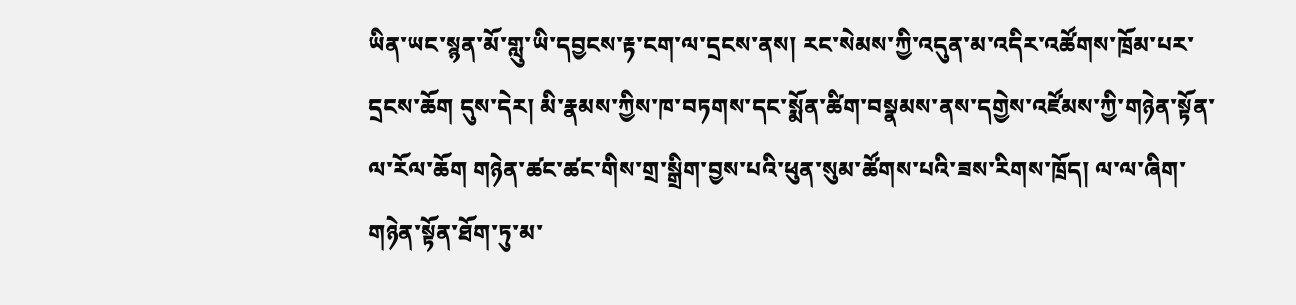ཡིན་ཡང་སྙན་མོ་གླུ་ཡི་དབྱངས་རྟ་ངག་ལ་དྲངས་ནས། རང་སེམས་ཀྱི་འདུན་མ་འདིར་འཚོགས་ཁྲོམ་པར་དྲངས་ཆོག དུས་དེར། མི་རྣམས་ཀྱིས་ཁ་བཏགས་དང་སྨོན་ཚིག་བསྣམས་ནས་དགྱེས་འཛོམས་ཀྱི་གཉེན་སྟོན་ལ་རོལ་ཆོག གཉེན་ཚང་ཚང་གིས་གྲ་སྒྲིག་བྱས་པའི་ཕུན་སུམ་ཚོགས་པའི་ཟས་རིགས་ཁྲོད། ལ་ལ་ཞིག་གཉེན་སྟོན་ཐོག་ཏུ་མ་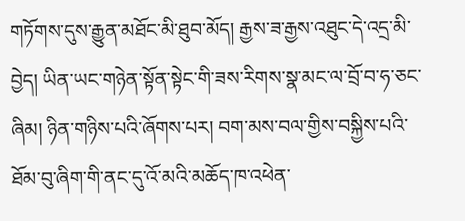གཏོགས་དུས་རྒྱུན་མཐོང་མི་ཐུབ་མོད། རྒྱས་ཟ་རྒྱས་འཐུང་དེ་འདྲ་མི་བྱེད། ཡིན་ཡང་གཉེན་སྟོན་སྟེང་གི་ཟས་རིགས་སྣ་མང་ལ་བྲོ་བ་ཧ་ཅང་ཞིམ། ཉིན་གཉིས་པའི་ཞོགས་པར། བག་མས་བལ་གྱིས་བསྐྱིས་པའི་ཐོམ་བུ་ཞིག་གི་ནང་དུ་འོ་མའི་མཆོད་ཁ་འཕེན་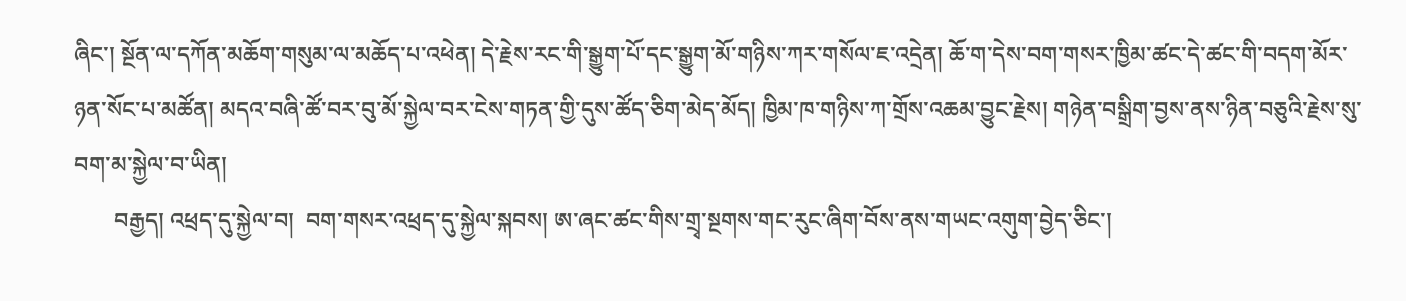ཞིང་། སྔོན་ལ་དཀོན་མཆོག་གསུམ་ལ་མཆོད་པ་འཕེན། དེ་རྗེས་རང་གི་སྒྱུག་པོ་དང་སྒྱུག་མོ་གཉིས་ཀར་གསོལ་ཇ་འདྲེན། ཆོ་ག་དེས་བག་གསར་ཁྱིམ་ཚང་དེ་ཚང་གི་བདག་མོར་ཉན་སོང་པ་མཚོན། མདའ་བཞི་ཚོ་བར་བུ་མོ་སྐྱེལ་བར་ངེས་གཏན་གྱི་དུས་ཚོད་ཅིག་མེད་མོད། ཁྱིམ་ཁ་གཉིས་ཀ་གྲོས་འཆམ་བྱུང་རྗེས། གཉེན་བསྒྲིག་བྱས་ནས་ཉིན་བཅུའི་རྗེས་སུ་བག་མ་སྐྱེལ་བ་ཡིན།
       བརྒྱད། འཕྲད་དུ་སྐྱེལ་བ།  བག་གསར་འཕྲད་དུ་སྐྱེལ་སྐབས། ཨ་ཞང་ཚང་གིས་གྲྭ་སྔགས་གང་རུང་ཞིག་བོས་ནས་གཡང་འགུག་བྱེད་ཅིང་།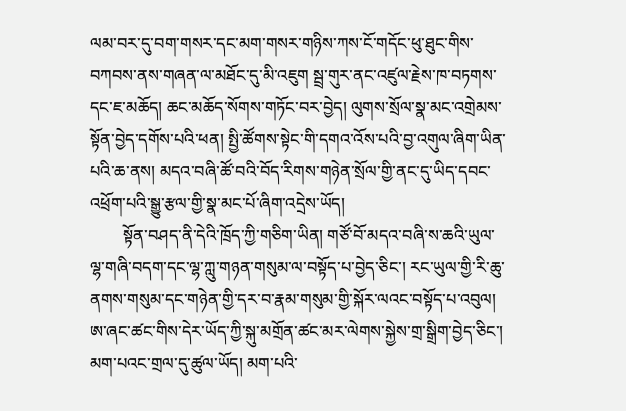ལམ་བར་དུ་བག་གསར་དང་མག་གསར་གཉིས་ཀས་ངོ་གདོང་ཕུ་ཐུང་གིས་བཀབས་ནས་གཞན་ལ་མཐོང་དུ་མི་འཇུག སྦྲ་གུར་ནང་འཛུལ་རྗེས་ཁ་བཏགས་དང་ཇ་མཆོད། ཆང་མཆོད་སོགས་གཏོང་བར་བྱེད། ལུགས་སྲོལ་སྣ་མང་འགྲེམས་སྟོན་བྱེད་དགོས་པའི་ཕན། སྤྱི་ཚོགས་སྟེང་གི་དགའ་འོས་པའི་བྱ་འགུལ་ཞིག་ཡིན་པའི་ཆ་ནས། མདའ་བཞི་ཚོ་བའི་བོད་རིགས་གཉེན་སྲོལ་གྱི་ནང་དུ་ཡིད་དབང་འཕྲོག་པའི་སྒྱུ་རྩལ་གྱི་སྣ་མང་པོ་ཞིག་འདྲེས་ཡོད།
        སྟོན་བཤད་ནི་དེའི་ཁྲོད་ཀྱི་གཅིག་ཡིན། གཙོ་བོ་མདའ་བཞི་ས་ཆའི་ཡུལ་ལྷ་གཞི་བདག་དང་ལྷ་ཀླུ་གཉན་གསུམ་ལ་བསྟོད་པ་བྱེད་ཅིང་། རང་ཡུལ་གྱི་རི་ཆུ་ནགས་གསུམ་དང་གཉེན་གྱི་དར་བ་རྣམ་གསུམ་གྱི་སྐོར་ལའང་བསྟོད་པ་འབུལ། ཨ་ཞང་ཚང་གིས་དེར་ཡོད་ཀྱི་སྐུ་མགྲོན་ཚང་མར་ལེགས་སྐྱེས་གྲ་སྒྲིག་བྱེད་ཅིང་། མག་པའང་གྲལ་དུ་ཚུལ་ཡོད། མག་པའི་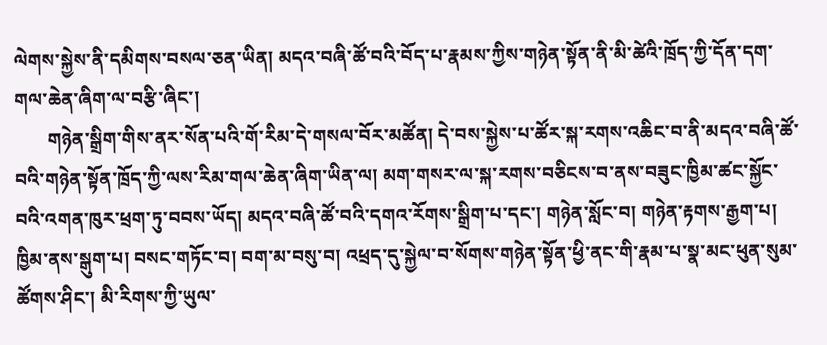ལེགས་སྐྱེས་ནི་དམིགས་བསལ་ཅན་ཡིན། མདའ་བཞི་ཚོ་བའི་བོད་པ་རྣམས་ཀྱིས་གཉེན་སྟོན་ནི་མི་ཚེའི་ཁྲོད་ཀྱི་དོན་དག་གལ་ཆེན་ཞིག་ལ་བརྩི་ཞིང་།
       གཉེན་སྒྲིག་གིས་ནར་སོན་པའི་གོ་རིམ་དེ་གསལ་བོར་མཚོན། དེ་བས་སྐྱེས་པ་ཚོར་སྐ་རགས་འཆིང་བ་ནི་མདའ་བཞི་ཚོ་བའི་གཉེན་སྟོན་ཁྲོད་ཀྱི་ལས་རིམ་གལ་ཆེན་ཞིག་ཡིན་ལ། མག་གསར་ལ་སྐ་རགས་བཅིངས་བ་ནས་བཟུང་ཁྱིམ་ཚང་སྐྱོང་བའི་འགན་ཁུར་ཕྲག་ཏུ་བབས་ཡོད། མདའ་བཞི་ཚོ་བའི་དགའ་རོགས་སྒྲིག་པ་དང་། གཉེན་སློང་བ། གཉེན་རྟགས་རྒྱག་པ། ཁྱིམ་ནས་སྒུག་པ། བསང་གཏོང་བ། བག་མ་བསུ་བ། འཕྲད་དུ་སྐྱེལ་བ་སོགས་གཉེན་སྟོན་ཕྱི་ནང་གི་རྣམ་པ་སྣ་མང་ཕུན་སུམ་ཚོགས་ཤིང་། མི་རིགས་ཀྱི་ཡུལ་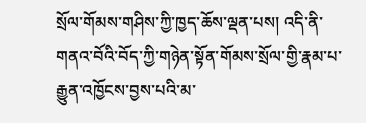སྲོལ་གོམས་གཤིས་ཀྱི་ཁྱད་ཆོས་ལྡན་པས། འདི་ནི་གནའ་བོའི་བོད་ཀྱི་གཉེན་སྟོན་གོམས་སྲོལ་གྱི་རྣམ་པ་རྒྱུན་འཁྱོངས་བྱས་པའི་མ་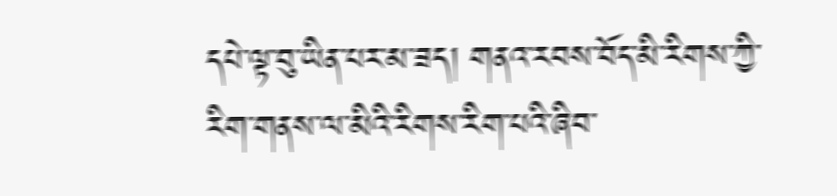དཔེ་ལྟ་བུ་ཡིན་པར་མ་ཟད། གནའ་རབས་བོད་མི་རིགས་ཀྱི་རིག་གནས་ལ་མིའི་རིགས་རིག་པའི་ཞིབ་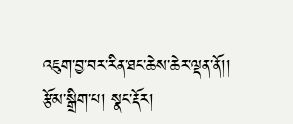འཇུག་བྱ་བར་རིན་ཐང་ཆེས་ཆེར་ལྡན་ནོ།།
རྩོམ་སྒྲིག་པ། སྣང་རྡོར།